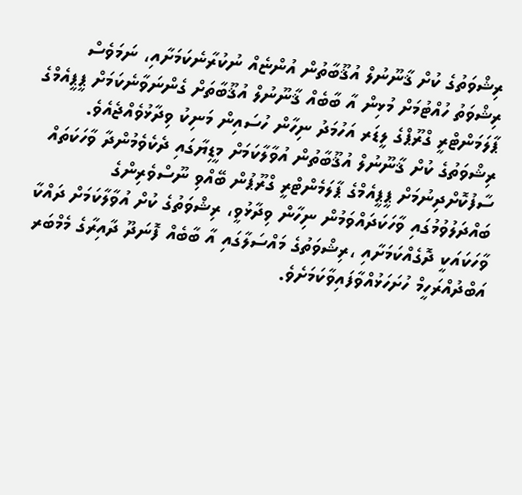ރިޝްވަތުގެ ކުށް ޤާނޫނުލް އުޤޫބާތުން އުންޏެއް ނުކުރާނެކަމަށާއި، ނަމަވެސް ރިޝްވަތު ހުއްޓުމަށް މުޅިން އާ ބާބެއް ޤާނޫނުލް އުޤޫބާތަށް ގެންނަވާނެކަމަށް ޕީޕީއެމްގެ ޕާލަމަންޓްރީ ގްރޫޕްގެ ލީޑަރ އަހުމަދު ނިހާން ހުސައިން މަނިކު ވިދާޅުވެއްޖެއެވެ. ރިޝްވަތުގެ ކުށް ޤާނޫނުލް އުޤޫބާތުން އުވާލާކަމަށް މީޑިޔާގައި ދެކެވެމުންދާ ވާހަކަތައް ސާފުކޮށްދިނުމަށް ޕީޕީއެމްގެ ޕާލަމެންޓްރީ ގްރޫޕުން ބޭއްވި ނޫސްވެރިންގެ ބައްދަލުވުމުގައި ވާހަކަދައްވަމުން ނިހާން ވިދާޅުވީ، ރިޝްވަތުގެ ކުށް އުވާލާކަމަށް ދައްކާ ވާހަކައަކީ ދޮގެއްކަމަށާއި ،ރިޝްވަތުގެ މައްސަލާގައި އާ ބާބެއް ފޮނަދޫ ދާއިރާގެ މެމްބަރ އަބްދުއްރަހީމް ހުށަހަޅުއްވާފައިވާކަމަށެވެ.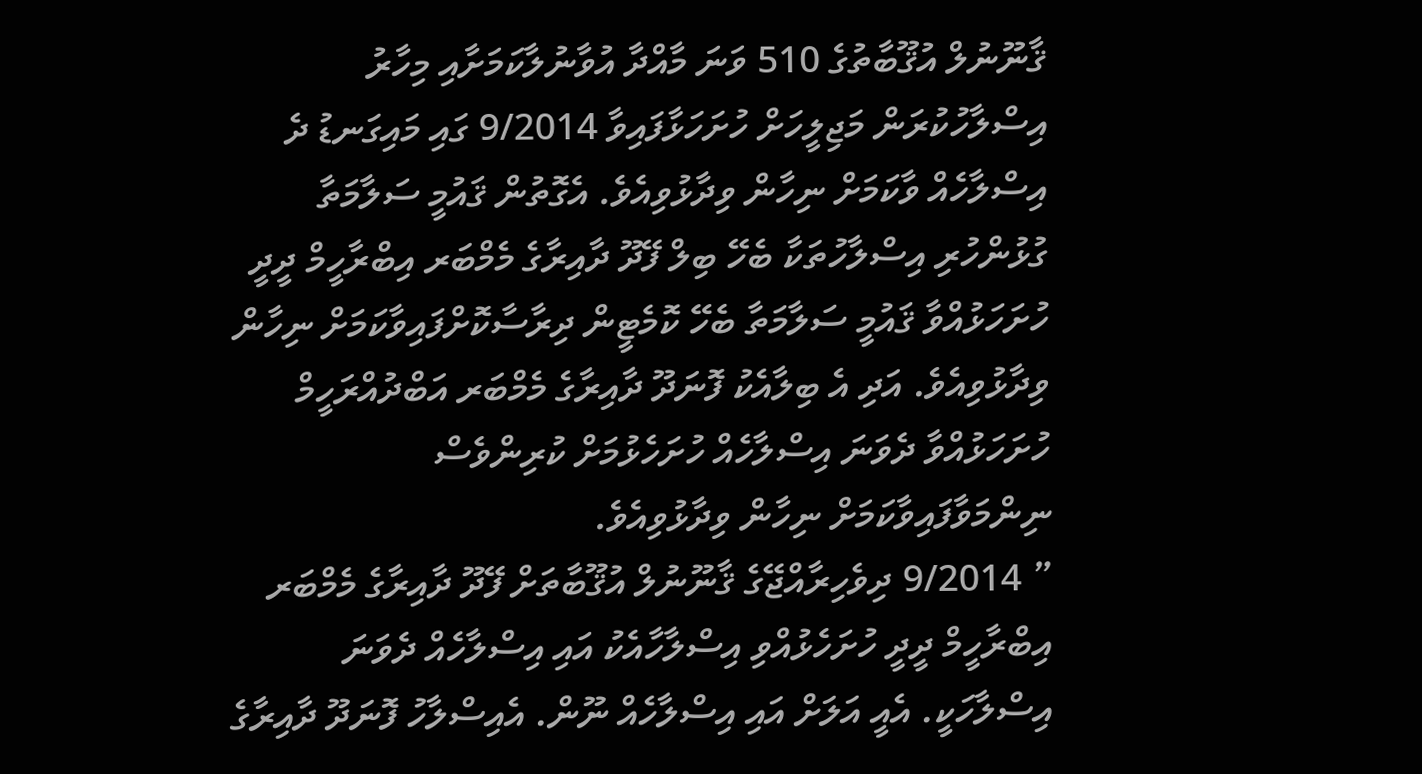ޤާނޫނުލް އުޤޫބާތުގެ 510 ވަނަ މާއްދާ އުވާނުލާކަމަށާއި މިހާރު އިސްލާހުކުރަން މަޖިލީހަށް ހުށަހަޅާފައިވާ 9/2014 ގައި މައިގަނޑު ދެ އިސްލާހެއް ވާކަމަށް ނިހާން ވިދާޅުވިއެވެ. އެގޮތުން ޤައުމީ ސަލާމަތާ ގުޅުންހުރި އިސްލާހުތަކާ ބެހޭ ބިލް ފޭދޫ ދާއިރާގެ މެމްބަރ އިބްރާހީމް ދީދީ ހުށަހަޅުއްވާ ޤައުމީ ސަލާމަތާ ބެހޭ ކޮމެޓީން ދިރާސާކޮށްފައިވާކަމަށް ނިހާން ވިދާޅުވިއެވެ. އަދި އެ ބިލާއެކު ފޮނަދޫ ދާއިރާގެ މެމްބަރ އަބްދުއްރަހީމް ހުށަހަޅުއްވާ ދެވަނަ އިސްލާހެއް ހުށަހެޅުމަށް ކުރިންވެސް ނިންމަވާފައިވާކަމަށް ނިހާން ވިދާޅުވިއެވެ.
” 9/2014 ދިވެހިރާއްޖޭގެ ޤާނޫނުލް އުޤޫބާތަށް ފޭދޫ ދާއިރާގެ މެމްބަރ އިބްރާހީމް ދީދީ ހުށަހެޅުއްވި އިސްލާހާއެކު އައި އިސްލާހެއް ދެވަނަ އިސްލާހަކީ. އެއީ އަލަށް އައި އިސްލާހެއް ނޫން. އެއިސްލާހު ފޮނަދޫ ދާއިރާގެ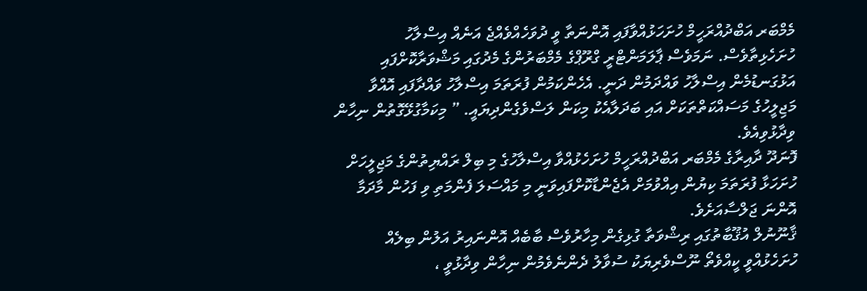މެމްބަރ އަބްދުއްރަހީމް ހުށަހަޅުއްވާފައި އޮންނަތާ ވީ ދުވަހެއްވެއްޖެ އަނެއް އިސްލާހު ހުށަހެޅިތާވެސް. ނަމަވެސް ޕާލަމަންޓްރީ ގްރޫޕްގެ މެމްބަރުންގެ މެދުގައި މަޝްވަރާކޮށްފައި އަޅުގަނޑުމެން އިސްލާހު ވައްދަމުން ދަނީ. އެހެންކަމުން ފުރަތަމަ އިސްލާހު ވައްދާފައި އޮއްވާ މަޖިލީހުގެ މަސައްކަތްތަކަށް އައި ބަދަލާއެކު މިކަން ލަސްވެގެންދިޔައީ. ” މިކަމާގުޅޭގޮތުން ނިހާން ވިދާޅުވިއެވެ.
ފޮނަދޫ ދާއިރާގެ މެމްބަރ އަބްދުއްރަހީމް ހުށަހެޅުއްވާ އިސްލާހުގެ މި ބިލް ރައްޔިތުންގެ މަޖިލީހަށް ހުށަހަޅާ ފުރަތަމަ ކިޔުން އިއްވުމަށް އެޖެންޑާކޮށްފައިވަނީ މި މައްސަލަ ފެންމަތި ވި ފަހުން މާދަމާ އޮންނަ ޖަލްސާއަށެވެ.
ޤާނޫނުލް އުޤޫބާތުގައި ރިޝްވަތާ ގުޅިގެން މިހާރުވެސް ބާބެއް އޮންނައިރު އަލުން ބިލެއް ހުށަހެޅުއްވީ ކީއްވެތޯ ނޫސްވެރިޔަކު ސުވާލު ދެންނެވެމުން ނިހާން ވިދާޅުވީ ،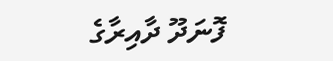ފޮނަދޫ ދާއިރާގެ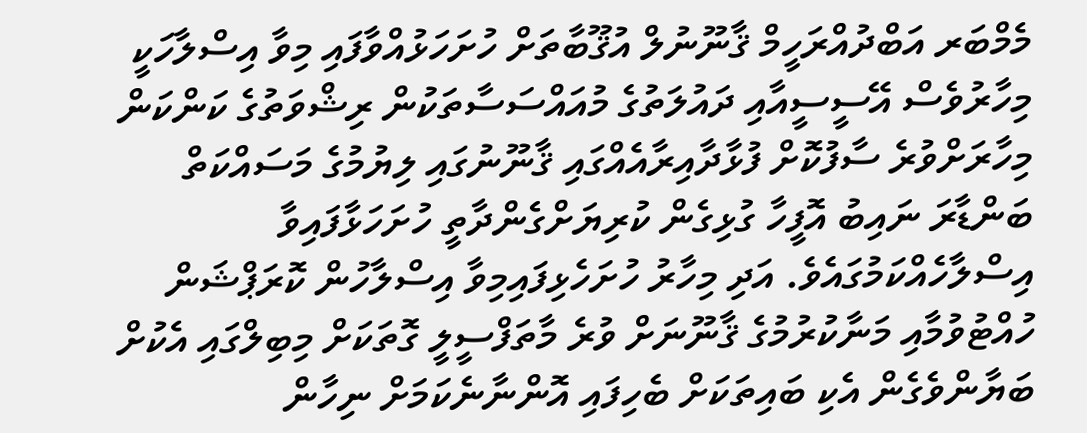މެމްބަރ އަބްދުއްރަހީމް ޤާނޫނުލް އުޤޫބާތަށް ހުށަހަޅުއްވާފައި މިވާ އިސްލާހަކީ މިހާރުވެސް އޭސީސީއާއި ދައުލަތުގެ މުއައްސަސާތަކުން ރިޝްވަތުގެ ކަންކަން މިހާރަށްވުރެ ސާފުކޮށް ފުޅާދާއިރާއެއްގައި ޤާނޫނުގައި ލިޔުމުގެ މަސައްކަތް ބަންޑާރަ ނައިބު އޮފީހާ ގުޅިގެން ކުރިޔަށްގެންދާތީ ހުށަހަޅާފައިވާ އިސްލާހެއްކަމުގައެވެ. އަދި މިހާރު ހުށަހެޅިފައިމިވާ އިސްލާހުން ކޮރަޕްޝަން ހުއްޓުވުމާއި މަނާކުރުމުގެ ޤާނޫނަށް ވުރެ މާތަފްސީލީ ގޮތަކަށް މިބިލްގައި އެކުށް ބަޔާންވެގެން އެކި ބައިތަކަށް ބެހިފައި އޮންނާނެކަމަށް ނިހާން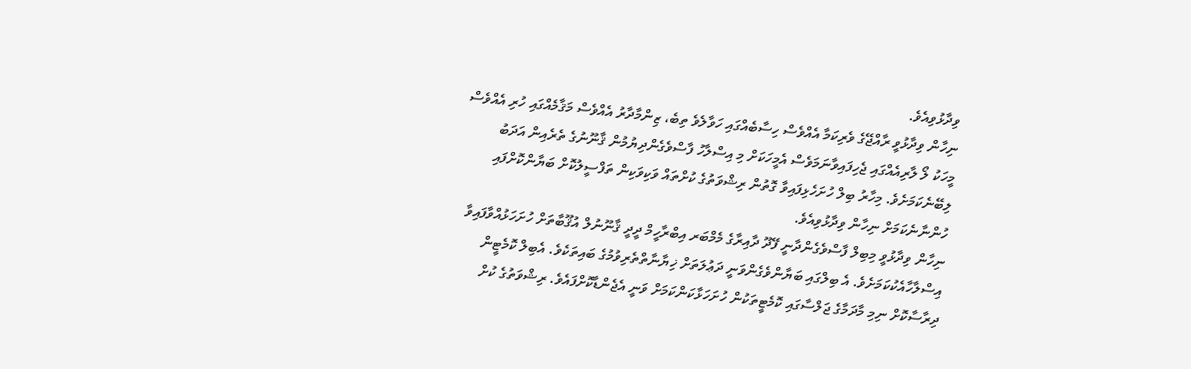ވިދާޅުވިއެވެ.
ނިހާން ވިދާޅުވީ ރާއްޖޭގެ ވެރިކަމާ އެއްވެސް ހިސާބެއްގައި ހަވާލެވެ ތިބެ، ޒިންމާދާރު އެއްވެސް މަޤާމެއްގައި ހުރި އެއްވެސް މީހަކު ލޯ ލާރިއެއްގައި ޖެހިފައިވާނަމަވެސް އެމީހަކަށް މި އިސްލާހު ފާސްވެގެންދިޔުމުން ޤާނޫނުގެ ތެރެއިން އަދަބު ލިބޭނެކަމަށެވެ. މިހާރު ބިލް ހުށަހެޅިފައިވާ ގޮތުން ރިޝްވަތުގެ ކުށްތައް ވަކިވަކިން ތަފްސީލުކޮށް ބަޔާންކޮށްފައި ހުންނާނެކަމަށް ނިހާން ވިދާޅުވިއެވެ.
ނިހާން ވިދާޅުވީ މިބިލް ފާސްވެގެންދާނީ ފޭދޫ ދާއިރާގެ މެމްބަރ އިބްރާހީމް ދީދީ ޤާނޫނުލް އުޤޫބާތަށް ހުށަހަޅުއްވާފައިވާ އިސްލާހާއެކުކަމަށެވެ. އެ ބިލްގައި ބަޔާންވެގެންވަނީ ދަޢުލަތަށް ޚިޔާނާތްތެރިވުމުގެ ބައިތަކެވެ. އެބިލް ކޮމެޓީން ދިރާސާކޮށް ނިމި މާދަމާގެ ޖަލްސާގައި ކޮމެޓީތަކުން ހުށަހަޅާކަންކަމަށް ވަނީ އެޖެންޑާކޮށްފައެވެ. ރިޝްވަތުގެ ކުށް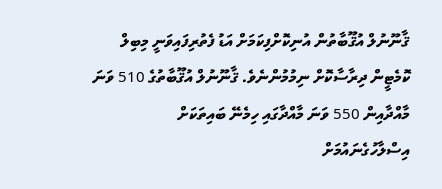ޤާނޫނުލް އުޤޫބާތުން އުނިކޮށްފިކަމަށް އަޑު ފެތުރިފައިވަނީ މިބިލް ކޮމެޓީން ދިރާސާކޮށް ނިމުމުންނެވެ. ޤާނޫނުލް އުޤޫބާތުގެ 510 ވަނަ މާއްދާއިން 550 ވަނަ މާއްދާގައި ހިމެނޭ ބައިތަކަށް އިސްލާހުގެނައުމަށް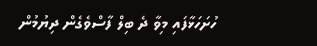ހުށަހަޅާފައި މިވާ ދެ ބިލް ފާސްވެގެން ދިޔުމުން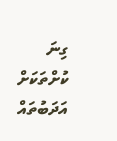ގިނަ ކުށްތަކަށް އަދަބުތައް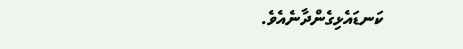ކަނޑައެޅިގެންދާނެއެވެ.